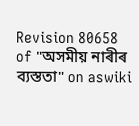Revision 80658 of "অসমীয় নাৰীৰ ব্যস্ততা" on aswiki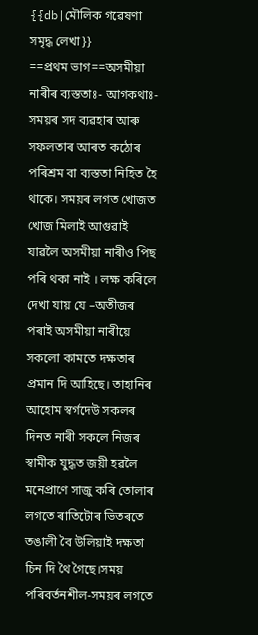{{db|মৌলিক গৱেষণা সমৃদ্ধ লেখা}}
==প্ৰথম ভাগ==অসমীয়া নাৰীৰ ব্যস্ততাঃ- আগকথাঃ-সময়ৰ সদ ব্যৱহাৰ আৰু সফলতাৰ আৰত কঠোৰ পৰিশ্ৰম বা ব্যস্ততা নিহিত হৈ থাকে। সময়ৰ লগত খোজত খোজ মিলাই আগুৱাই যাৱলৈ অসমীয়া নাৰীও পিছ পৰি থকা নাই । লক্ষ কৰিলে দেখা যায় যে –অতীজৰ পৰাই অসমীয়া নাৰীয়ে সকলো কামতে দক্ষতাৰ প্ৰমান দি আহিছে। তাহানিৰ আহোম স্বৰ্গদেউ সকলৰ দিনত নাৰী সকলে নিজৰ স্বামীক যুদ্ধত জয়ী হৱলৈ মনেপ্ৰাণে সাজু কৰি তোলাৰ লগতে ৰাতিটোৰ ভিতৰতে তঙালী বৈ উলিয়াই দক্ষতা চিন দি থৈ গৈছে।সময় পৰিবৰ্তনশীল-সময়ৰ লগতে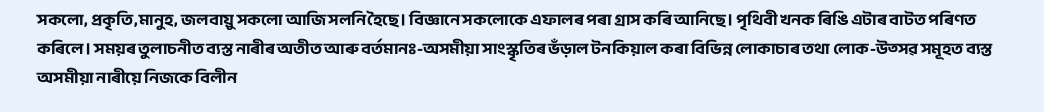সকলো, প্ৰকৃতি,মানুহ, জলবায়ু সকলো আজি সলনি হৈছে। বিজ্ঞানে সকলোকে এফালৰ পৰা গ্ৰাস কৰি আনিছে। পৃথিবী খনক ৰিঙি এটাৰ বাটত পৰিণত কৰিলে। সময়ৰ তুলাচনীত ব্যস্ত নাৰীৰ অতীত আৰু বৰ্তমানঃ-অসমীয়া সাংস্কৃতিৰ ভঁড়াল টনকিয়াল কৰা বিভিন্ন লোকাচাৰ তথা লোক-উত্সৱ সমূহত ব্যস্ত অসমীয়া নাৰীয়ে নিজকে বিলীন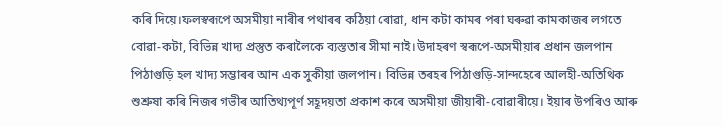কৰি দিয়ে।ফলস্বৰূপে অসমীয়া নাৰীৰ পথাৰৰ কঠিয়া ৰোৱা, ধান কটা কামৰ পৰা ঘৰুৱা কামকাজৰ লগতে বোৱা-কটা, বিভিন্ন খাদ্য প্ৰস্তুত কৰালৈকে ব্যস্ততাৰ সীমা নাই।উদাহৰণ স্বৰূপে-অসমীয়াৰ প্ৰধান জলপান পিঠাগুড়ি হল খাদ্য সম্ভাৰৰ আন এক সুকীয়া জলপান। বিভিন্ন তৰহৰ পিঠাগুড়ি-সান্দহেৰে আলহী-অতিথিক শুশ্ৰুষা কৰি নিজৰ গভীৰ আতিথ্যপূৰ্ণ সহূদয়তা প্ৰকাশ কৰে অসমীয়া জীয়াৰী-বোৱাৰীয়ে। ইয়াৰ উপৰিও আৰু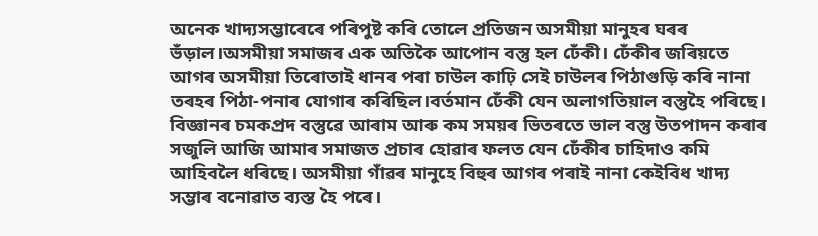অনেক খাদ্যসম্ভাৰেৰে পৰিপুষ্ট কৰি তোলে প্ৰতিজন অসমীয়া মানুহৰ ঘৰৰ ভঁড়াল।অসমীয়া সমাজৰ এক অতিকৈ আপোন বস্তু হল ঢেঁকী। ঢেঁকীৰ জৰিয়তে আগৰ অসমীয়া তিৰোতাই ধানৰ পৰা চাউল কাঢ়ি সেই চাউলৰ পিঠাগুড়ি কৰি নানা তৰহৰ পিঠা-পনাৰ যোগাৰ কৰিছিল।বৰ্তমান ঢেঁকী যেন অলাগতিয়াল বস্তুহৈ পৰিছে। বিজ্ঞানৰ চমকপ্ৰদ বস্তুৱে আৰাম আৰু কম সময়ৰ ভিতৰতে ভাল বস্তু উতপাদন কৰাৰ সজুলি আজি আমাৰ সমাজত প্ৰচাৰ হোৱাৰ ফলত যেন ঢেঁকীৰ চাহিদাও কমি আহিবলৈ ধৰিছে। অসমীয়া গাঁৱৰ মানুহে বিহুৰ আগৰ পৰাই নানা কেইবিধ খাদ্য সম্ভাৰ বনোৱাত ব্যস্ত হৈ পৰে।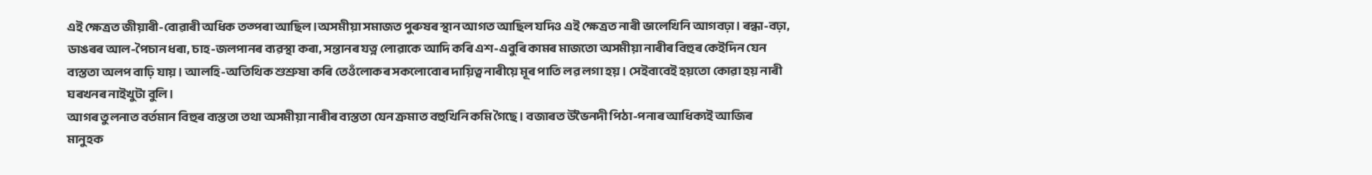এই ক্ষেত্ৰত জীয়াৰী-বোৱাৰী অধিক তত্পৰা আছিল।অসমীয়া সমাজত পুৰুষৰ স্থান আগত আছিল যদিও এই ক্ষেত্ৰত নাৰী ভালেখিনি আগবঢ়া। ৰন্ধা-বঢ়া, ডাঙৰৰ আল-পৈচান ধৰা, চাহ-জলপানৰ ব্যৱস্থা কৰা, সন্তানৰ যত্ন লোৱাকে আদি কৰি এশ-এবুৰি কামৰ মাজতো অসমীয়া নাৰীৰ বিহুৰ কেইদিন যেন ব্যস্ততা অলপ বাঢ়ি যায়। আলহি-অতিথিক শুশ্ৰুষা কৰি তেওঁলোকৰ সকলোবোৰ দায়িত্ব নাৰীয়ে মূৰ পাতি লৱ লগা হয়। সেইবাবেই হয়তো কোৱা হয় নাৰী ঘৰখনৰ নাইখুটা বুলি।
আগৰ তুলনাত বৰ্তমান বিহুৰ ব্যস্ততা তথা অসমীয়া নাৰীৰ ব্যস্ততা যেন ক্ৰমাত বহুখিনি কমি গৈছে। বজাৰত উভৈনদী পিঠা-পনাৰ আধিক্যই আজিৰ মানুহক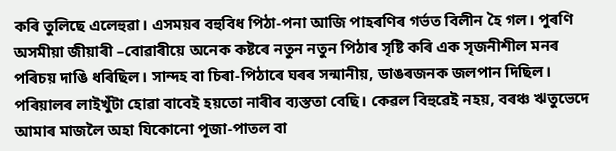কৰি তুলিছে এলেহুৱা। এসময়ৰ বহুবিধ পিঠা-পনা আজি পাহৰণিৰ গৰ্ভত বিলীন হৈ গল। পুৰণি অসমীয়া জীয়াৰী –বোৱাৰীয়ে অনেক কষ্টৰে নতুন নতুন পিঠাৰ সৃষ্টি কৰি এক সৃজনীশীল মনৰ পৰিচয় দাঙি ধৰিছিল। সান্দহ বা চিৰা-পিঠাৰে ঘৰৰ সন্মানীয়, ডাঙৰজনক জলপান দিছিল। পৰিয়ালৰ লাইখুঁটা হোৱা বাবেই হয়তো নাৰীৰ ব্যস্ততা বেছি। কেৱল বিহুৱেই নহয়, বৰঞ্চ ঋতুভেদে আমাৰ মাজলৈ অহা যিকোনো পূজা-পাতল বা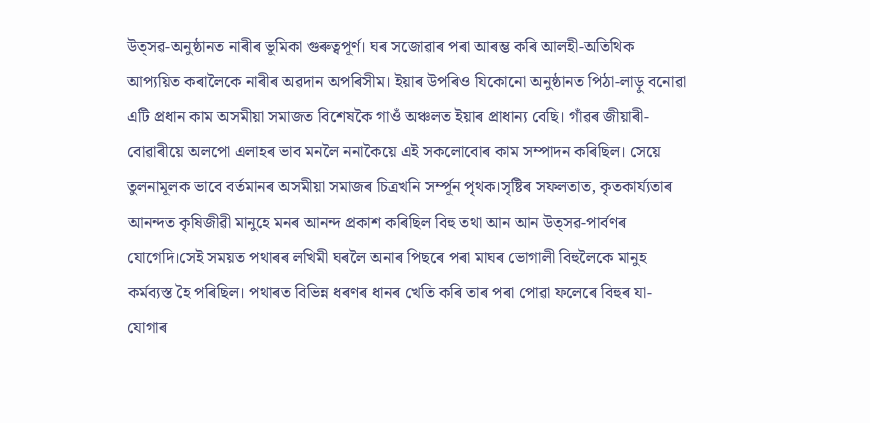উত্সৱ-অনুষ্ঠানত নাৰীৰ ভূমিকা গুৰুত্বপূৰ্ণ। ঘৰ সজোৱাৰ পৰা আৰম্ভ কৰি আলহী-অতিথিক আপ্যয়িত কৰালৈকে নাৰীৰ অৱদান অপৰিসীম। ইয়াৰ উপৰিও যিকোনো অনুষ্ঠানত পিঠা-লাড়ু বনোৱা এটি প্ৰধান কাম অসমীয়া সমাজত বিশেষকৈ গাওঁ অঞ্চলত ইয়াৰ প্ৰাধান্য বেছি। গাঁৱৰ জীয়াৰী-বোৱাৰীয়ে অলপো এলাহৰ ভাব মনলৈ ননাকৈয়ে এই সকলোবোৰ কাম সম্পাদন কৰিছিল। সেয়ে তুলনামূলক ভাবে বৰ্তমানৰ অসমীয়া সমাজৰ চিত্ৰখনি সৰ্ম্পূন পৃথক।সৃষ্টিৰ সফলতাত, কৃতকাৰ্য্যতাৰ আনন্দত কৃষিজীৱী মানুহে মনৰ আনন্দ প্ৰকাশ কৰিছিল বিহু তথা আন আন উত্সৱ-পাৰ্বণৰ যোগেদি।সেই সময়ত পথাৰৰ লখিমী ঘৰলৈ অনাৰ পিছৰে পৰা মাঘৰ ভোগালী বিহুলৈকে মানুহ কৰ্মব্যস্ত হৈ পৰিছিল। পথাৰত বিভিন্ন ধৰণৰ ধানৰ খেতি কৰি তাৰ পৰা পোৱা ফলেৰে বিহুৰ যা-যোগাৰ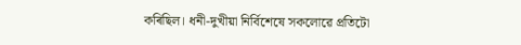কৰিছিল। ধনী-দুখীয়া নিৰ্বিশেষে সকলোৱে প্ৰতিটো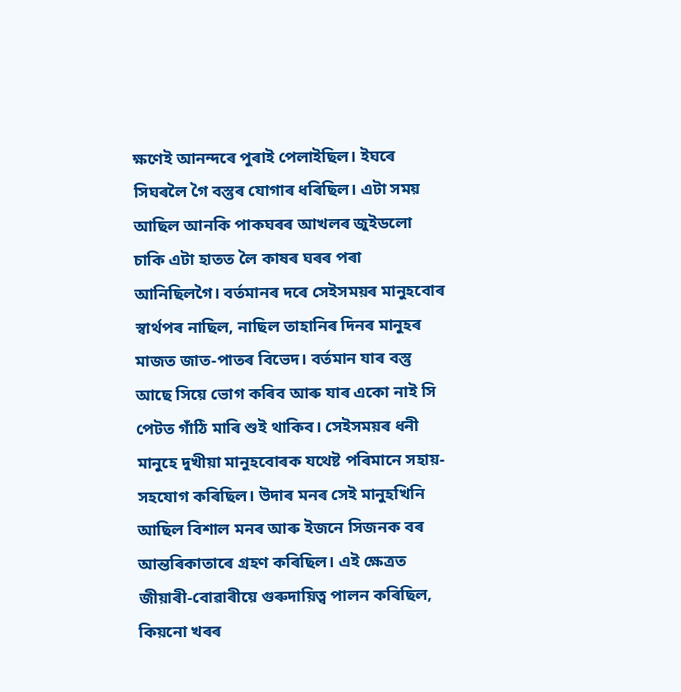ক্ষণেই আনন্দৰে পুৰাই পেলাইছিল। ইঘৰে সিঘৰলৈ গৈ বস্তুৰ যোগাৰ ধৰিছিল। এটা সময় আছিল আনকি পাকঘৰৰ আখলৰ জুইডলো চাকি এটা হাতত লৈ কাষৰ ঘৰৰ পৰা আনিছিলগৈ। বৰ্তমানৰ দৰে সেইসময়ৰ মানুহবোৰ স্বাৰ্থপৰ নাছিল, নাছিল তাহানিৰ দিনৰ মানুহৰ মাজত জাত-পাতৰ বিভেদ। বৰ্তমান যাৰ বস্তু আছে সিয়ে ভোগ কৰিব আৰু যাৰ একো নাই সি পেটত গাঁঠি মাৰি শুই থাকিব। সেইসময়ৰ ধনী মানুহে দুখীয়া মানুহবোৰক যথেষ্ট পৰিমানে সহায়-সহযোগ কৰিছিল। উদাৰ মনৰ সেই মানুহখিনি আছিল বিশাল মনৰ আৰু ইজনে সিজনক বৰ আন্তৰিকাতাৰে গ্ৰহণ কৰিছিল। এই ক্ষেত্ৰত জীয়াৰী-বোৱাৰীয়ে গুৰুদায়িত্ব পালন কৰিছিল, কিয়নো খৰৰ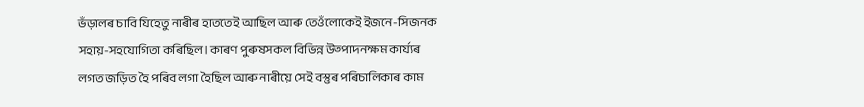ভঁড়ালৰ চাবি যিহেতু নাৰীৰ হাততেই আছিল আৰু তেওঁলোকেই ইজনে-সিজনক সহায়-সহযোগিতা কৰিছিল। কাৰণ পুৰুষসকল বিভিন্ন উত্পাদনক্ষম কাৰ্য্যৰ লগত জড়িত হৈ পৰিব লগা হৈছিল আৰু নাৰীয়ে সেই বস্তুৰ পৰিচালিকাৰ কাম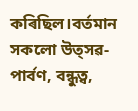কৰিছিল।বৰ্তমান সকলো উত্সৱ-পাৰ্বণ, বন্ধুত্ব,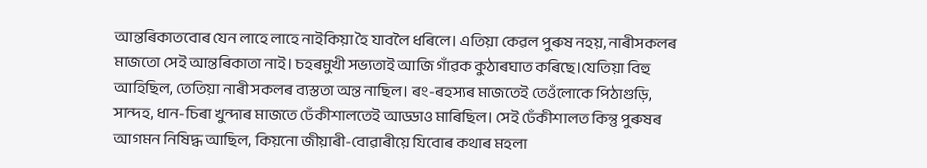আন্তৰিকাতবোৰ যেন লাহে লাহে নাইকিয়া হৈ যাবলৈ ধৰিলে। এতিয়া কেৱল পুৰুষ নহয়, নাৰীসকলৰ মাজতো সেই আন্তৰিকাতা নাই। চহৰমুখী সভ্যতাই আজি গাঁৱক কুঠাৰঘাত কৰিছে।যেতিয়া বিহু আহিছিল, তেতিয়া নাৰী সকলৰ ব্যস্ততা অন্ত নাছিল। ৰং-ৰহস্যৰ মাজতেই তেওঁলোকে পিঠাগুড়ি, সান্দহ, ধান-চিৰা খুন্দাৰ মাজতে ঢেঁকীশালতেই আড্ডাও মাৰিছিল। সেই ঢেঁকীশালত কিন্তু পুৰুষৰ আগমন নিষিদ্ধ আছিল, কিয়নো জীয়াৰী-বোৱাৰীয়ে যিবোৰ কথাৰ মহলা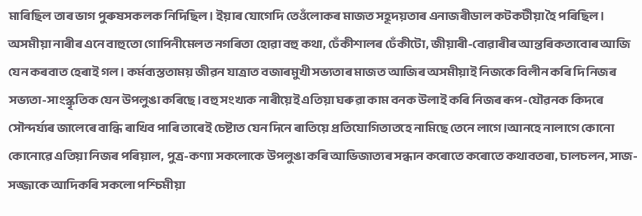মাৰিছিল তাৰ ভাগ পুৰুষসকলক নিদিছিল। ইয়াৰ যোগেদি তেওঁলোকৰ মাজত সহূদয়তাৰ এনাজৰীডাল কটকটীয়া হৈ পৰিছিল।
অসমীয়া নাৰীৰ এনে বাহুতো গোপিনীমেলত নগৰিতা হোৱা বহু কথা, ঢেঁকীশালৰ ঢেঁকীটো, জীয়াৰী-বোৱাৰীৰ আন্তৰিকতাবোৰ আজি যেন কৰবাত হেৰাই গল। কৰ্মব্যস্ততাময় জীৱন যাত্ৰাত বজাৰমুখী সভ্যতাৰ মাজত আজিৰ অসমীয়াই নিজকে বিলীন কৰি দি নিজৰ সভ্যতা-সাংস্কৃতিক যেন উপলুঙা কৰিছে।বহু সংখ্যক নাৰীয়েই এতিয়া ঘৰুৱা কাম বনক উলাই কৰি নিজৰ ৰূপ-যৌৱনক কিদৰে সৌন্দৰ্য্যৰ জালেৰে বান্ধি ৰাখিব পাৰি তাৰেই চেষ্টাত যেন দিনে ৰাতিয়ে প্ৰতিযোগিতাতহে নামিছে তেনে লাগে।আনহে নালাগে কোনো কোনোৱে এতিয়া নিজৰ পৰিয়াল, পুত্ৰ-কণ্যা সকলোকে উপলুঙা কৰি আভিজাত্যৰ সন্ধান কৰোতে কৰোতে কথাবতৰা, চালচলন, সাজ-সজ্জাকে আদিকৰি সকলো পশ্চিমীয়া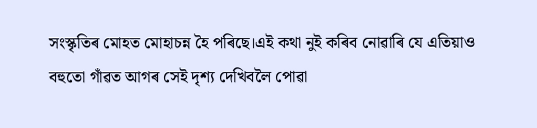সংস্কৃতিৰ মোহত মোহাচন্ন হৈ পৰিছে।এই কথা নুই কৰিব নোৱাৰি যে এতিয়াও বহুতো গাঁৱত আগৰ সেই দৃশ্য দেখিবলৈ পোৱা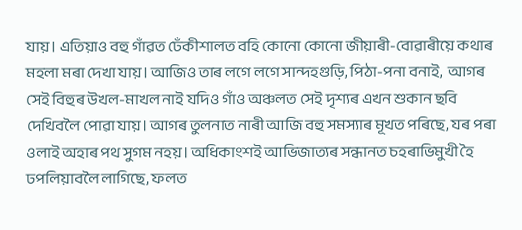যায়। এতিয়াও বহু গাঁৱত ঢেঁকীশালত বহি কোনো কোনো জীয়াৰী-বোৱাৰীয়ে কথাৰ মহলা মৰা দেখা যায়। আজিও তাৰ লগে লগে সান্দহগুড়ি, পিঠা-পনা বনাই,  আগৰ সেই বিহুৰ উখল-মাখল নাই যদিও গাঁও অঞ্চলত সেই দৃশ্যৰ এখন শুকান ছবি দেখিবলৈ পোৱা যায়। আগৰ তুলনাত নাৰী আজি বহু সমস্যাৰ মূখত পৰিছে, যৰ পৰা ওলাই অহাৰ পথ সুগম নহয়। অধিকাংশই আভিজাত্যৰ সন্ধানত চহৰাভিমুখী হৈ ঢপলিয়াবলৈ লাগিছে, ফলত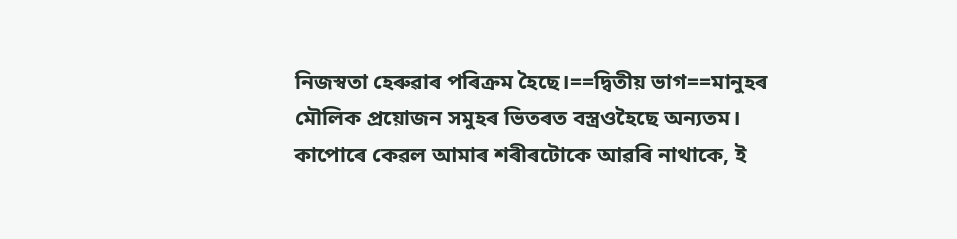নিজস্বতা হেৰুৱাৰ পৰিক্ৰম হৈছে।==দ্বিতীয় ভাগ==মানুহৰ মৌলিক প্ৰয়োজন সমুহৰ ভিতৰত বস্ত্ৰওহৈছে অন্যতম। কাপোৰে কেৱল আমাৰ শৰীৰটোকে আৱৰি নাথাকে, ই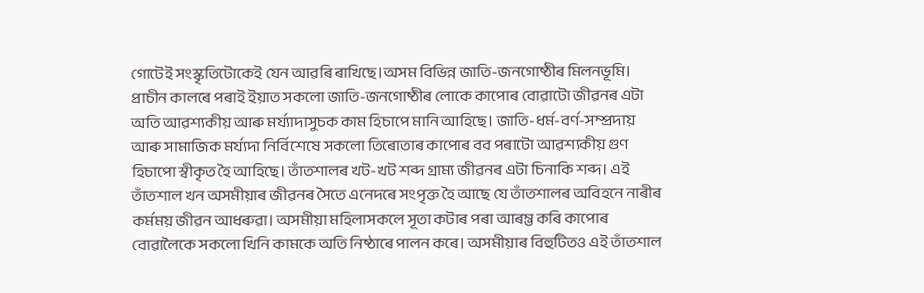গোটেই সংস্কৃতিটোকেই যেন আৱৰি ৰাখিছে।অসম বিভিন্ন জাতি-জনগোষ্ঠীৰ মিলনভূমি। প্ৰাচীন কালৰে পৰাই ইয়াত সকলো জাতি-জনগোষ্ঠীৰ লোকে কাপোৰ বোৱাটো জীৱনৰ এটা অতি আৱশ্যকীয় আৰু মৰ্য্যাদাসুচক কাম হিচাপে মানি আহিছে। জাতি-ধৰ্ম-বৰ্ণ-সম্প্ৰদায় আৰু সামাজিক মৰ্য্যদা নিৰ্বিশেষে সকলো তিৰোতাৰ কাপোৰ বব পৰাটো আৱশ্যকীয় গুণ হিচাপো স্বীকৃত হৈ আহিছে। তাঁতশালৰ খট-খট শব্দ গ্ৰাম্য জীৱনৰ এটা চিনাকি শব্দ। এই তাঁতশাল খন অসমীয়াৰ জীৱনৰ সৈতে এনেদৰে সংপৃক্ত হৈ আছে যে তাঁতশালৰ অবিহনে নাৰীৰ কৰ্মময় জীৱন আধৰুৱা। অসমীয়া মহিলাসকলে সূতা কটাৰ পৰা আৰম্ভ কৰি কাপোৰ বোৱালৈকে সকলো খিনি কামকে অতি নিষ্ঠাৰে পালন কৰে। অসমীয়াৰ বিহুটিতও এই তাঁতশাল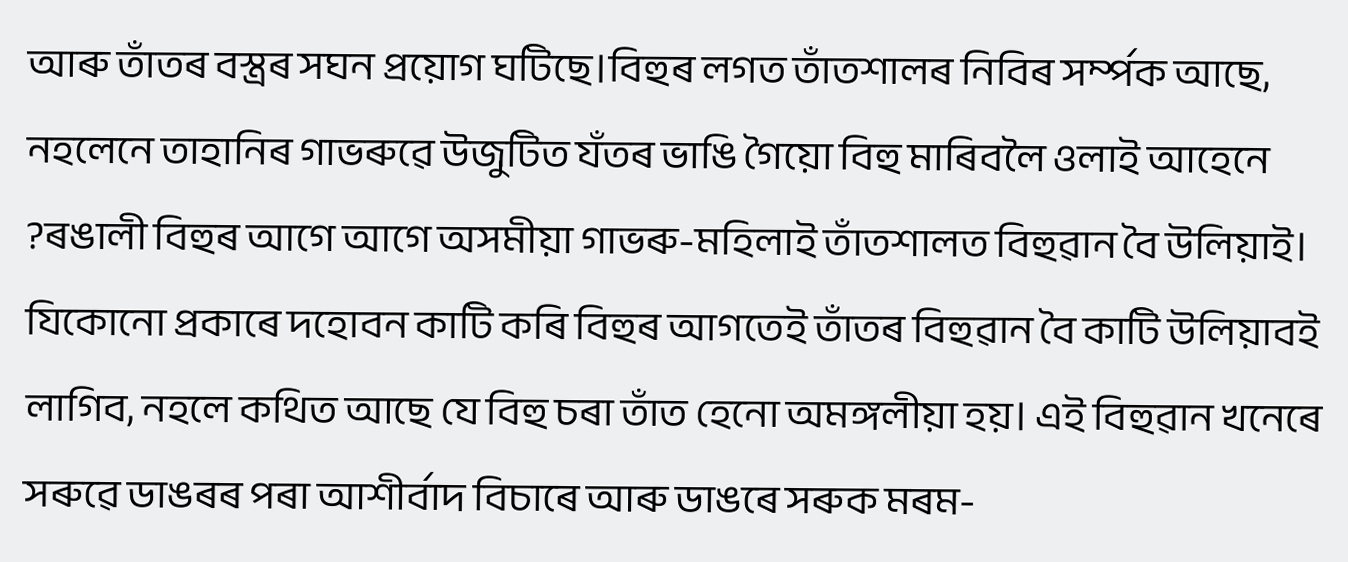আৰু তাঁতৰ বস্ত্ৰৰ সঘন প্ৰয়োগ ঘটিছে।বিহুৰ লগত তাঁতশালৰ নিবিৰ সৰ্ম্পক আছে, নহলেনে তাহানিৰ গাভৰুৱে উজুটিত যঁতৰ ভাঙি গৈয়ো বিহু মাৰিবলৈ ওলাই আহেনে ?ৰঙালী বিহুৰ আগে আগে অসমীয়া গাভৰু-মহিলাই তাঁতশালত বিহুৱান বৈ উলিয়াই। যিকোনো প্ৰকাৰে দহোবন কাটি কৰি বিহুৰ আগতেই তাঁতৰ বিহুৱান বৈ কাটি উলিয়াবই লাগিব, নহলে কথিত আছে যে বিহু চৰা তাঁত হেনো অমঙ্গলীয়া হয়। এই বিহুৱান খনেৰে সৰুৱে ডাঙৰৰ পৰা আশীৰ্বাদ বিচাৰে আৰু ডাঙৰে সৰুক মৰম-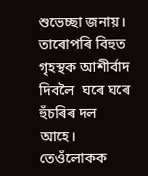শুভেচ্ছা জনায়। তাৰোপৰি বিহুত গৃহস্থক আশীৰ্বাদ দিবলৈ  ঘৰে ঘৰে হুঁচৰিৰ দল আহে। তেওঁলোকক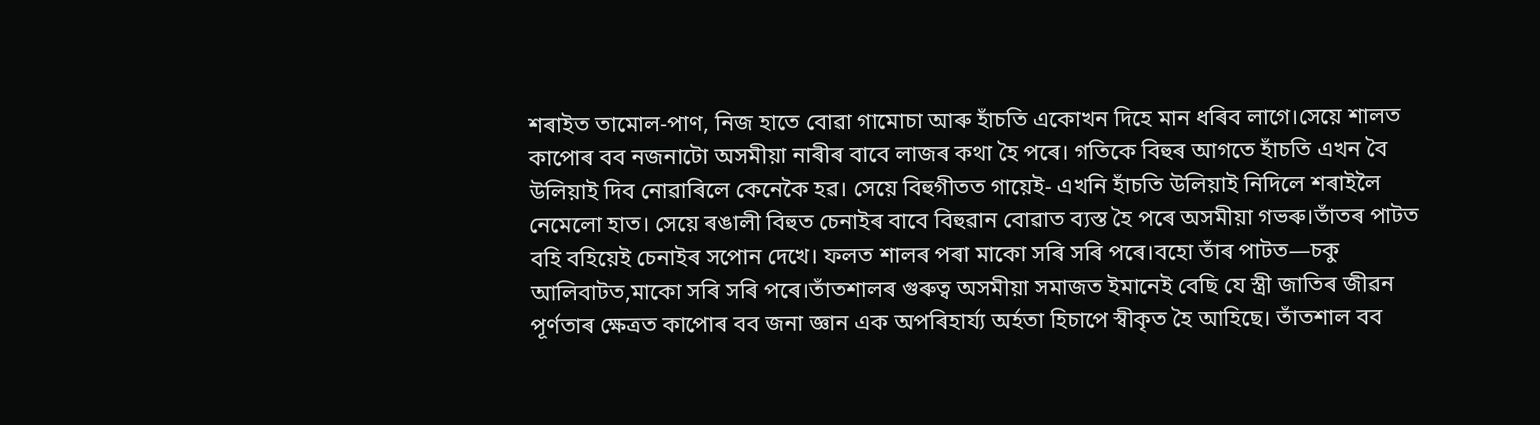শৰাইত তামোল-পাণ, নিজ হাতে বোৱা গামোচা আৰু হাঁচতি একোখন দিহে মান ধৰিব লাগে।সেয়ে শালত কাপোৰ বব নজনাটো অসমীয়া নাৰীৰ বাবে লাজৰ কথা হৈ পৰে। গতিকে বিহুৰ আগতে হাঁচতি এখন বৈ উলিয়াই দিব নোৱাৰিলে কেনেকৈ হৱ। সেয়ে বিহুগীতত গায়েই- এখনি হাঁচতি উলিয়াই নিদিলে শৰাইলৈ নেমেলো হাত। সেয়ে ৰঙালী বিহুত চেনাইৰ বাবে বিহুৱান বোৱাত ব্যস্ত হৈ পৰে অসমীয়া গভৰু।তাঁতৰ পাটত বহি বহিয়েই চেনাইৰ সপোন দেখে। ফলত শালৰ পৰা মাকো সৰি সৰি পৰে।বহো তাঁৰ পাটত—চকু আলিবাটত,মাকো সৰি সৰি পৰে।তাঁতশালৰ গুৰুত্ব অসমীয়া সমাজত ইমানেই বেছি যে স্ত্ৰী জাতিৰ জীৱন পূৰ্ণতাৰ ক্ষেত্ৰত কাপোৰ বব জনা জ্ঞান এক অপৰিহাৰ্য্য অৰ্হতা হিচাপে স্বীকৃত হৈ আহিছে। তাঁতশাল বব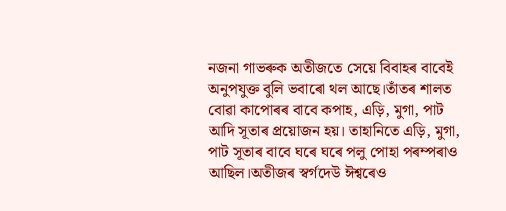নজনা গাভৰুক অতীজতে সেয়ে বিবাহৰ বাবেই অনুপযুক্ত বুলি ভবাৰো থল আছে।তাঁতৰ শালত বোৱা কাপোৰৰ বাবে কপাহ, এড়ি, মুগা, পাট আদি সূতাৰ প্ৰয়োজন হয়। তাহানিতে এড়ি, মুগা, পাট সূতাৰ বাবে ঘৰে ঘৰে পলু পোহা পৰম্পৰাও আছিল।অতীজৰ স্বৰ্গদেউ ঈশ্বৰেও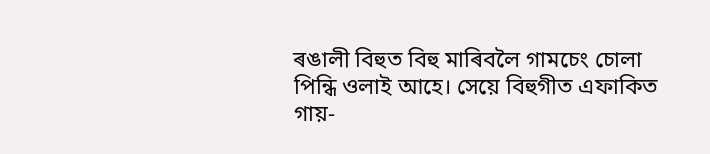ৰঙালী বিহুত বিহু মাৰিবলৈ গামচেং চোলা পিন্ধি ওলাই আহে। সেয়ে বিহুগীত এফাকিত গায়-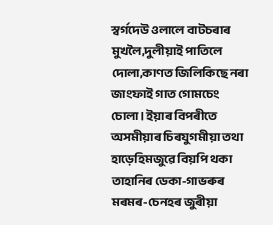স্বৰ্গদেউ ওলালে বাটচৰাৰ মুখলৈ,দুলীয়াই পাতিলে দোলা,কাণত জিলিকিছে নৰা জাংফাই গাত গোমচেং চোলা। ইয়াৰ বিপৰীতে অসমীয়াৰ চিৰযুগমীয়া তথা হাড়েহিমজুৱে বিয়পি থকা  তাহানিৰ ডেকা-গাভৰুৰ মৰমৰ-চেনহৰ জুৰীয়া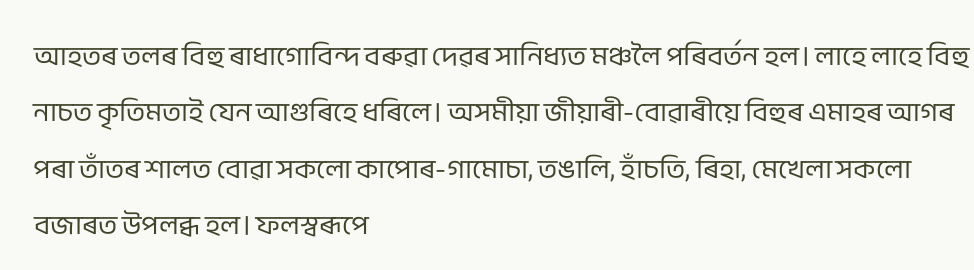আহতৰ তলৰ বিহু ৰাধাগোবিন্দ বৰুৱা দেৱৰ সানিধ্যত মঞ্চলৈ পৰিবৰ্তন হল। লাহে লাহে বিহু নাচত কৃতিমতাই যেন আগুৰিহে ধৰিলে। অসমীয়া জীয়াৰী-বোৱাৰীয়ে বিহুৰ এমাহৰ আগৰ পৰা তাঁতৰ শালত বোৱা সকলো কাপোৰ-গামোচা, তঙালি, হাঁচতি, ৰিহা, মেখেলা সকলো বজাৰত উপলব্ধ হল। ফলস্বৰূপে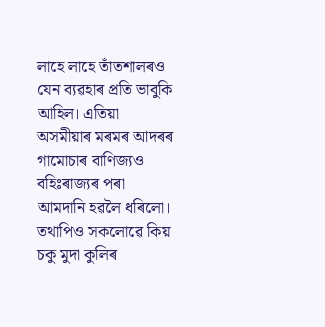লাহে লাহে তাঁতশালৰও যেন ব্যৱহাৰ প্ৰতি ভাবুকি আহিল। এতিয়া অসমীয়াৰ মৰমৰ আদৰৰ গামোচাৰ বাণিজ্যও বহিঃৰাজ্যৰ পৰা আমদানি হৱলৈ ধৰিলো। তথাপিও সকলোৱে কিয় চকু মুদা কুলিৰ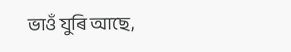ভাওঁ যুৰি আছে,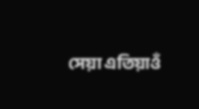সেয়া এতিয়াওঁ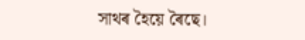সাথৰ হৈয়ে ৰৈছে।